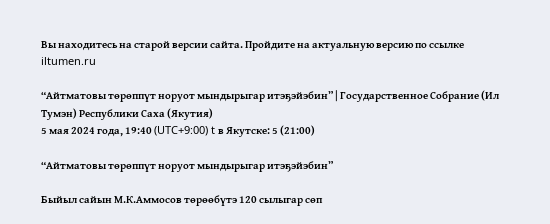Вы находитесь на старой версии сайта. Пройдите на актуальную версию по ссылке iltumen.ru

“Айтматовы төрөппүт норуот мындырыгар итэҕэйэбин” | Государственное Собрание (Ил Тумэн) Республики Саха (Якутия)
5 мая 2024 года, 19:40 (UTC+9:00) t в Якутске: 5 (21:00)

“Айтматовы төрөппүт норуот мындырыгар итэҕэйэбин”

Быйыл сайын М.К.Аммосов төрөөбүтэ 120 сылыгар сөп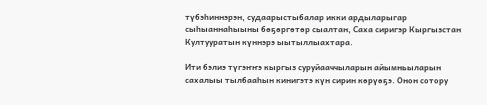түбэһиннэрэн, судаарыстыбалар икки ардыларыгар сыһыаннаһыыны бөҕөргөтөр сыалтан, Саха сиригэр Кыргызстан Култууратын күннэрэ ыытыллыахтара.

Ити бэлиэ түгэҥҥэ кыргыз суруйааччыларын айымньыларын сахалыы тылбааһын кинигэтэ күн сирин көрүөҕэ. Онон сотору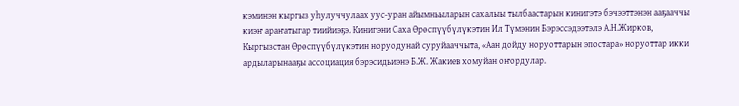кэминэн кыргыз уһулуччулаах уус-уран айымньыларын сахалыы тылбаастарын кинигэтэ бэчээттэнэн ааҕааччы киэҥ араҥатыгар тиийиэҕэ. Кинигэни Саха Өрөспүүбүлүкэтин Ил Түмэнин Бэрэссэдээтэлэ А.Н.Жирков, Кыргызстан Өрөспүүбүлүкэтин норуодунай суруйааччыта, «Аан дойду норуоттарын эпостара» норуоттар икки ардыларынааҕы ассоциация бэрэсидьиэнэ Б.Ж. Жакиев хомуйан оҥордулар.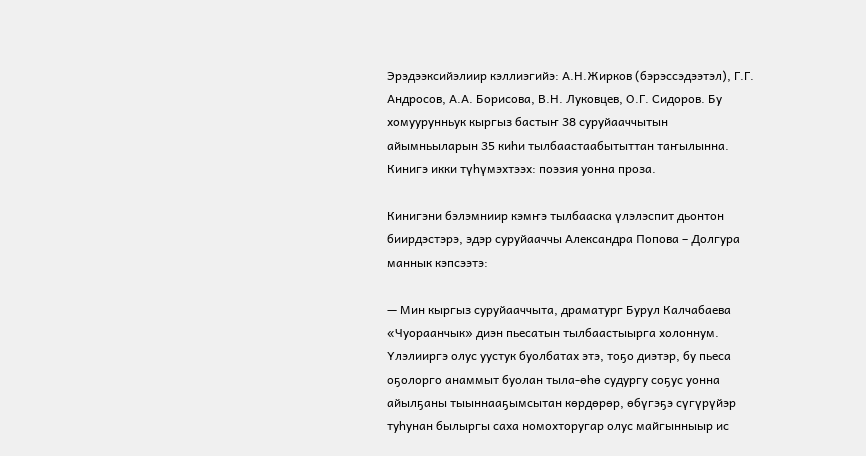Эрэдээксийэлиир кэллиэгийэ: А.Н.Жирков (бэрэссэдээтэл), Г.Г. Андросов, А.А. Борисова, В.Н. Луковцев, О.Г. Сидоров. Бу хомуурунньук кыргыз бастыҥ 38 суруйааччытын айымньыларын 35 киһи тылбаастаабытыттан таҥылынна. Кинигэ икки түһүмэхтээх: поэзия уонна проза.

Кинигэни бэлэмниир кэмҥэ тылбааска үлэлэспит дьонтон биирдэстэрэ, эдэр суруйааччы Александра Попова – Долгура маннык кэпсээтэ:

— Мин кыргыз суруйааччыта, драматург Бурул Калчабаева «Чуораанчык» диэн пьесатын тылбаастыырга холоннум. Үлэлииргэ олус уустук буолбатах этэ, тоҕо диэтэр, бу пьеса оҕолорго анаммыт буолан тыла-өһө судургу соҕус уонна айылҕаны тыыннааҕымсытан көрдөрөр, өбүгэҕэ сүгүрүйэр туһунан былыргы саха номохторугар олус майгынныыр ис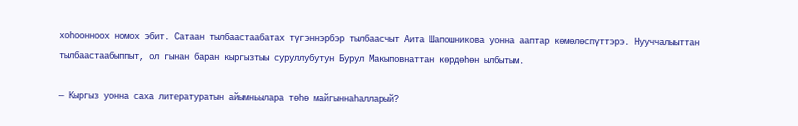хоһоонноох номох эбит. Сатаан тылбаастаабатах түгэннэрбэр тылбаасчыт Аита Шапошникова уонна ааптар көмөлөспүттэрэ. Нууччалыыттан тылбаастаабыппыт, ол гынан баран кыргызтыы суруллубутун Бурул Макыповнаттан көрдөһөн ылбытым.

— Кыргыз уонна саха литературатын айымньылара төһө майгыннаһалларый?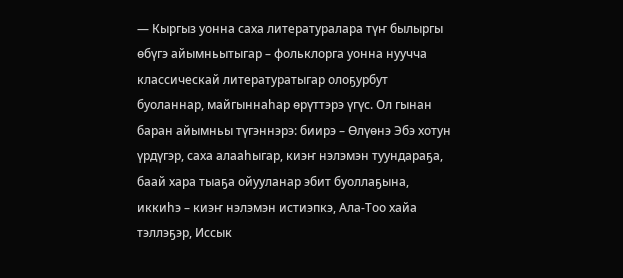— Кыргыз уонна саха литературалара түҥ былыргы өбүгэ айымньытыгар – фольклорга уонна нуучча классическай литературатыгар олоҕурбут буоланнар, майгыннаһар өрүттэрэ үгүс. Ол гынан баран айымньы түгэннэрэ: биирэ – Өлүөнэ Эбэ хотун үрдүгэр, саха алааһыгар, киэҥ нэлэмэн туундараҕа, баай хара тыаҕа ойууланар эбит буоллаҕына, иккиһэ – киэҥ нэлэмэн истиэпкэ, Ала-Тоо хайа тэллэҕэр, Иссык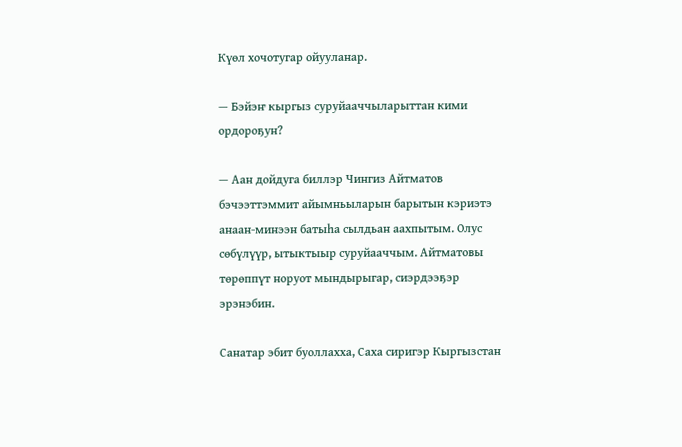Күөл хочотугар ойууланар.

— Бэйэҥ кыргыз суруйааччыларыттан кими ордороҕун?

— Аан дойдуга биллэр Чингиз Айтматов бэчээттэммит айымньыларын барытын кэриэтэ анаан-минээн батыһа сылдьан аахпытым. Олус сөбүлүүр, ытыктыыр суруйааччым. Айтматовы төрөппүт норуот мындырыгар, сиэрдээҕэр эрэнэбин.

Санатар эбит буоллахха, Саха сиригэр Кыргызстан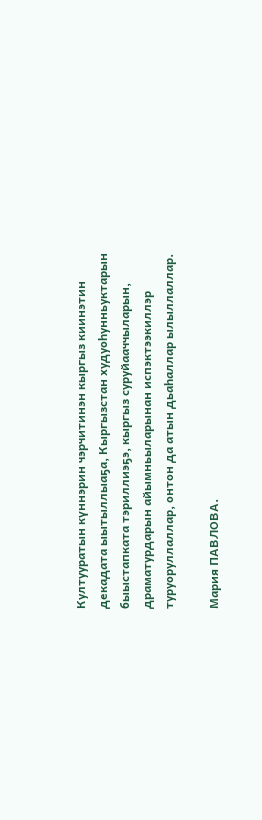Култууратын күннэрин чэрчитинэн кыргыз киинэтин декадата ыытыллыаҕа, Кыргызстан худуоһунньуктарын быыстапката тэриллиэҕэ, кыргыз суруйааччыларын, драматурдарын айымньыларынан испэктээкиллэр туруоруллаллар, онтон да атын дьаһаллар ылыллаллар.

Мария ПАВЛОВА.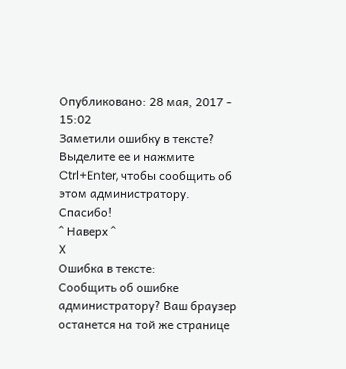Опубликовано: 28 мая, 2017 - 15:02
Заметили ошибку в тексте? Выделите ее и нажмите Ctrl+Enter, чтобы сообщить об этом администратору.
Спасибо!
^ Наверх ^
X
Ошибка в тексте:
Сообщить об ошибке администратору? Ваш браузер останется на той же странице